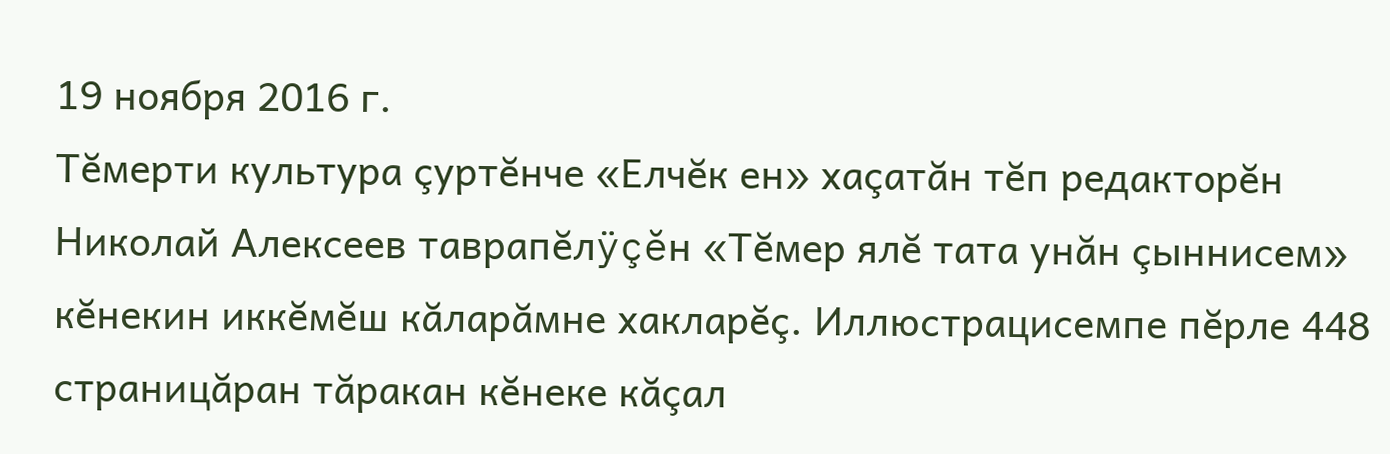19 ноября 2016 г.
Тĕмерти культура çуртĕнче «Елчĕк ен» хаçатăн тĕп редакторĕн Николай Алексеев таврапĕлÿçĕн «Тĕмер ялĕ тата унăн çыннисем» кĕнекин иккĕмĕш кăларăмне хакларĕç. Иллюстрацисемпе пĕрле 448 страницăран тăракан кĕнеке кăçал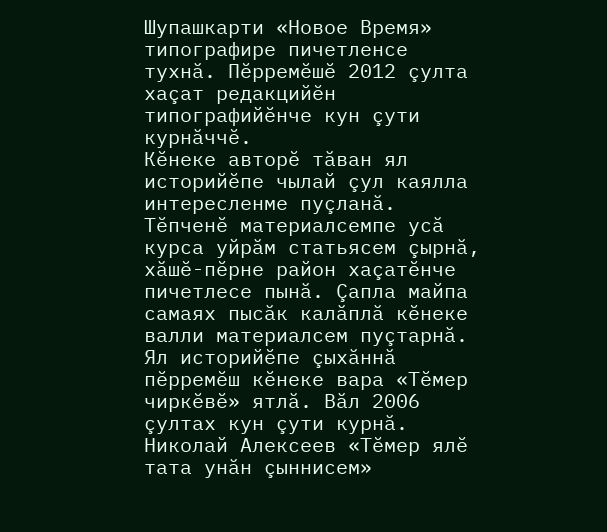Шупашкарти «Новое Время» типографире пичетленсе тухнă. Пĕрремĕшĕ 2012 çулта хаçат редакцийĕн типографийĕнче кун çути курнăччĕ.
Кĕнеке авторĕ тăван ял историйĕпе чылай çул каялла интересленме пуçланă. Тĕпченĕ материалсемпе усă курса уйрăм статьясем çырнă, хăшĕ-пĕрне район хаçатĕнче пичетлесе пынă. Çапла майпа самаях пысăк калăплă кĕнеке валли материалсем пуçтарнă.
Ял историйĕпе çыхăннă пĕрремĕш кĕнеке вара «Тĕмер чиркĕвĕ» ятлă. Вăл 2006 çултах кун çути курнă.
Николай Алексеев «Тĕмер ялĕ тата унăн çыннисем»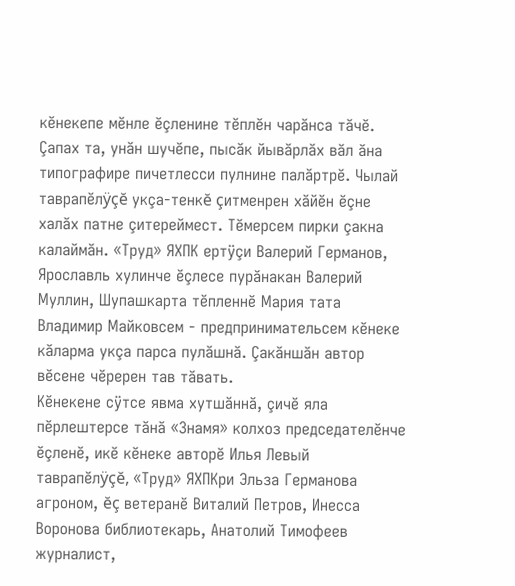кĕнекепе мĕнле ĕçленине тĕплĕн чарăнса тăчĕ. Çапах та, унăн шучĕпе, пысăк йывăрлăх вăл ăна типографире пичетлесси пулнине палăртрĕ. Чылай таврапĕлÿçĕ укçа-тенкĕ çитменрен хăйĕн ĕçне халăх патне çитереймест. Тĕмерсем пирки çакна калаймăн. «Труд» ЯХПК ертÿçи Валерий Германов, Ярославль хулинче ĕçлесе пурăнакан Валерий Муллин, Шупашкарта тĕпленнĕ Мария тата Владимир Майковсем - предпринимательсем кĕнеке кăларма укçа парса пулăшнă. Çакăншăн автор вĕсене чĕререн тав тăвать.
Кĕнекене сÿтсе явма хутшăннă, çичĕ яла пĕрлештерсе тăнă «Знамя» колхоз председателĕнче ĕçленĕ, икĕ кĕнеке авторĕ Илья Левый таврапĕлÿçĕ, «Труд» ЯХПКри Эльза Германова агроном, ĕç ветеранĕ Виталий Петров, Инесса Воронова библиотекарь, Анатолий Тимофеев журналист,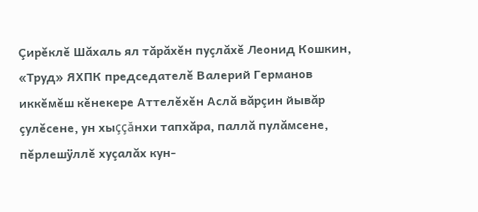Çирĕклĕ Шăхаль ял тăрăхĕн пуçлăхĕ Леонид Кошкин, «Труд» ЯХПК председателĕ Валерий Германов иккĕмĕш кĕнекере Аттелĕхĕн Аслă вăрçин йывăр çулĕсене, ун хыççăнхи тапхăра, паллă пулăмсене, пĕрлешÿллĕ хуçалăх кун-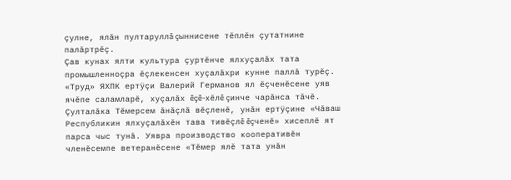çулне, ялăн пултаруллă çыннисене тĕплĕн çутатнине палăртрĕç.
Çав кунах ялти культура çуртĕнче ялхуçалăх тата промышленноçра ĕçлекенсен хуçалăхри кунне паллă турĕç. «Труд» ЯХПК ертÿçи Валерий Германов ял ĕçченĕсене уяв ячĕпе саламларĕ, хуçалăх ĕçĕ-хĕлĕ çинче чарăнса тăчĕ. Çулталăка Тĕмерсем ăнăçлă вĕçленĕ, унăн ертÿçине «Чăваш Республикин ялхуçалăхĕн тава тивĕçлĕ ĕçченĕ» хисеплĕ ят парса чыс тунă. Уявра производство кооперативĕн членĕсемпе ветеранĕсене «Тĕмер ялĕ тата унăн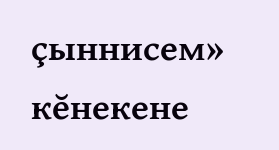çыннисем» кĕнекене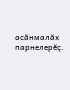асăнмалăх парнелерĕç.